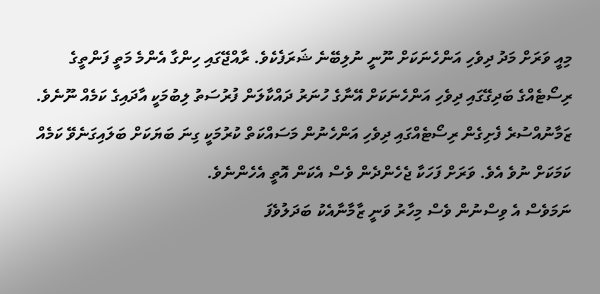މިއީ ވަރަށް މަދު ދިވެހި އަންހެނަކަށް ނޫނީ ނުލިބޭނެ ޝަރަފެކެވެ. ރާއްޖޭގައި ހިންގާ އެންމެ މަތީ ފަންތީގެ ރިސޯޓެއްގެ ބަދިގޭގައި ދިވެހި އަންހެނަކަށް އޭނާގެ ހުނަރު ދައްކާލަން ފުރުސަތު ލިބުމަކީ އާދައިގެ ކަމެއް ނޫނެވެ.
ޒަމާނުއްސުރެ ފެށިގެން ރިސޯޓެއްގައި ދިވެހި އަންހެނުން މަސައްކަތް ކުރުމަކީ ގިނަ ބަޔަކަށް ބަލައިގަނެވޭ ކަމެއް ކަމަކަށް ނުވެ އެވެ. ވަރަށް ފަހަކާ ޖެހެންދެން ވެސް އެކަން އޮތީ އެހެންނެވެ.
ނަމަވެސް އެ ވިސްނުން ވެސް މިހާރު ވަނީ ޒާމާނާއެކު ބަދަލުވެފަ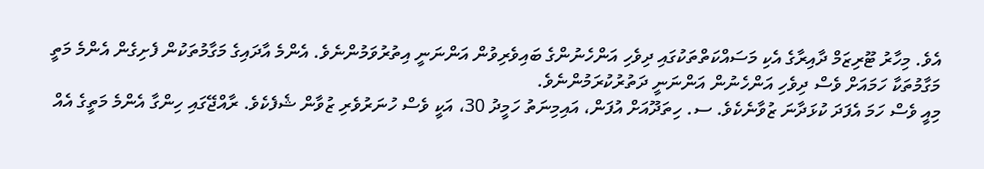އެވެ. މިހާރު ޓޫރިޒަމް ދާއިރާގެ އެކި މަސައްކަތްތަކުގައި ދިވެހި އަންހެނުންގެ ބައިވެރިވުން އަންނަނީ އިތުރުވަމުންނެވެ. އެންމެ އާދައިގެ މަގާމުތަކުން ފެށިގެން އެންމެ މަތީ މަގާމުތަކާ ހަމައަށް ވެސް ދިވެހި އަންހެނުން އަންނަނީ ދަތުރުކުރަމުންނެވެ.
މިއީ ވެސް ހަމަ އެފަދަ ކުޅަދާނަ ޒުވާނެކެވެ. ސ. ހިތަދޫއަށް އުފަން، އައިމިނަތު ހަމީދު 30، އަކީ ވެސް ހުނަރުވެރި ޒުވާން ޝެފެކެވެ. ރާއްޖޭގައި ހިންގާ އެންމެ މަތީގެ އެއް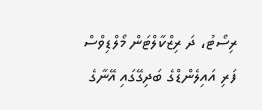ރިސޯޓު، ދަ ރިޒްކާލްޓަން މޯލްޑިވްސް ފަރި އައިލެންޑްގެ ބަދިގޭގައި އޭނާގެ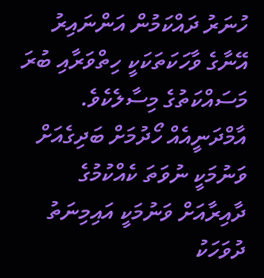ހުނަރު ދައްކަމުން އަންނައިރު އޭނާގެ ވާހަކަތަކަކީ ހިތްވަރާއި ބުރަ މަސައްކަތުގެ މިސާލެކެވެ.
އާމްދަނީއެއް ހޯދުމަށް ބަދިގެއަށް ވަނުމަކީ ނުވަތަ ކެއްކުމުގެ ދާއިރާއަށް ވަނުމަކީ އައިމިނަތު ދުވަހަކު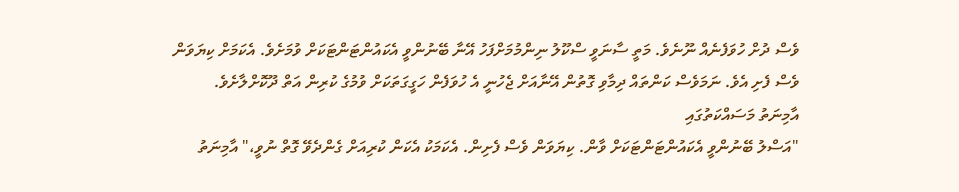ވެސް ދުށް ހުވަފެނެއް ނޫނެވެ. މަތީ ސާނަވީ ސްކޫލު ނިންމުމަށްފަހު އޭނާ ބޭނުންވީ އެކައުންޓަންޓަކަށް ވުމަށެވެ. އެކަމަށް ކިޔަވަން ވެސް ފެށި އެވެ. ނަމަވެސް ކަންތައް ދިމާވި ގޮތުން އޭނާއަށް ޖެހުނީ އެ ހުވަފެން ހަގީގަތަކަށް ވުމުގެ ކުރިން އަތް ދޫކޮށްލާށެވެ.
އާމިނަތު މަސައްކަތުގައި
"އަސްލު ބޭނުންވީ އެކައުންޓަންޓަކަށް ވާން. ކިޔަވަން ވެސް ފެށިން. އެކަމަކު އެކަން ކުރިއަށް ގެންދެވޭ ގޮތް ނުވީ،" އާމިނަތު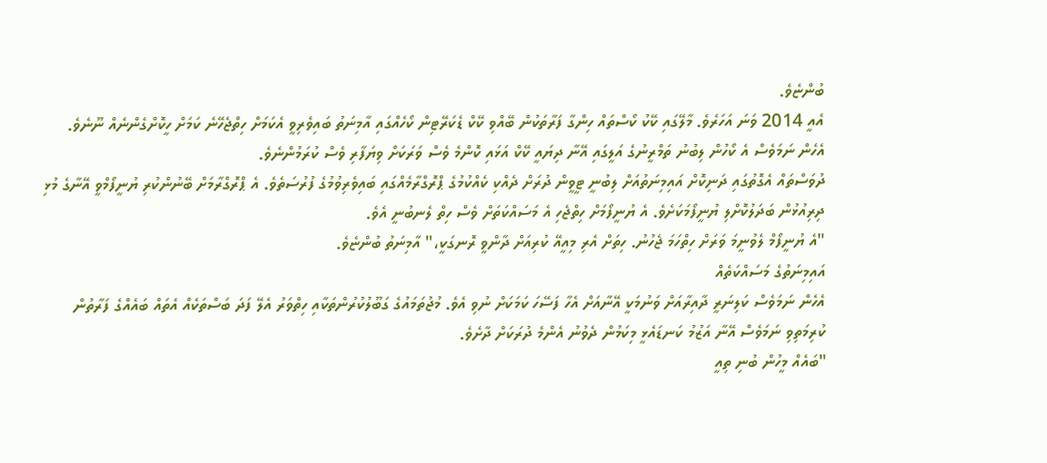ބުންޏެވެ.
އެއީ 2014 ވަނަ އަހަރެވެ. މާލޭގައި ކޭކު ކޯސްތައް ހިންގާ ފަރާތަކުން ބޭއްވި ކޭކް ޑެކަރޭޓިން ކޯހެއްގައި އާމިނަތު ބައިވެރިވީ އެކަމަށް ހިތްޖެހޭނެ ކަމަށް ހީކޮށްގެންނެއް ނޫނެވެ. އެހެން ނަމަވެސް އެ ކޯހުން ލިބުނު ތަމްރީނުގެ އަލީގައި އޭނާ ދިޔައީ ކޭކް އަޅައި ކޮންމެ ވެސް ވަރަކަށް ވިޔަފާރި ވެސް ކުރަމުންނެވެ.
ދުވަސްތައް އެގޮތުގައި ދަނިކޮށް އައިމިނަތުއަށް ލިބުނީ ޓީވީން ދުރަށް ދެއްކި ކެއްކުމުގެ ޕްރޮގްރާމެއްގައި ބައިވެރިވުމުގެ ފުރުސަތެވެ. އެ ޕްރޮގްރާމަށް ބޭނުންކުރި ޔުނީފޯމްވީ އޭނާގެ މުޅި ދިރިއުޅުން ބަދަލުކޮށްލި ޔުނީފޯމަކަށެވެ. އެ ޔުނީފޯމަށް ހިތްޖެހި އެ މަސައްކަތަށް ވެސް ހިތް ލެނބުނީ އެވެ.
"އެ ޔުނީފޯމް ލެވުނީމަ ވަރަށް ހިތްހަމަ ޖެހުނު. ހިތަށް އެރި މިއީއޭ ކުރިއަށް ދާންވީ ރޮނގަކީ،" އާމިނަތު ބުންޏެވެ.
އައިމިނަތުގެ މަސައްކަތެއް
އެހެން ނަމަވެސް ކަލިނަރީ ދާއިރާއަށް ވަނުމަކީ އޭނާއަށް އެހާ ފަސޭހަ ކަމަކަށް ނުވި އެވެ. މުޖުތަމައުގެ ގަބޫލުކުރުންތަކާއި ހިތްވަރު އެލޭ ފަދަ ބަސްތަކެއް އެތައް ބައެއްގެ ފަރާތުން ކުރިމަތިވި ނަމަވެސް އޭނާ އަޒުމު ކަނޑައެޅީ މިކަމުން ދެވުނު އެންމެ ދުރަކަށް ދާށެވެ.
"ބައެއް މީހުން ބުނި ތިއީ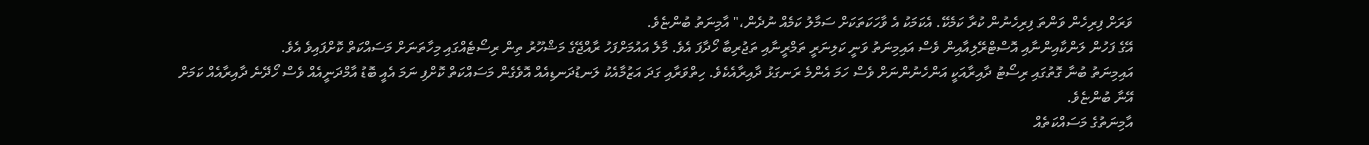ވަރަށް ފިރިހެން ވަންތަ ފިރިހެނުން ކުރާ ކަމެކޭ. އެކަމަކު އެ ވާހަކަތަކަށް ސަމާލު ކަމެއް ނުދެން،" އާމިނަތު ބުންޏެވެ.
އޭގެ ފަހުން ލަންކާއިންނާއި އޮސްޓްރޭލިއާއިން ވެސް އައިމިނަތު ވަނީ ކަލިނަރީ ތަމްރީނާއި ތަޖުރިބާ ހޯދާފަ އެވެ. މާލެ އައުމަށްފަހު ރާއްޖޭގެ މަޝްހޫރު ތިން ރިސޯޓެއްގައި މިހާތަނަށް މަސައްކަތް ކޮށްފައިވެ އެވެ.
އައިމިނަތު ބުނާ ގޮތުގައި ރިސޯޓު ދާއިރާއަކީ އަންހެނުންނަށް ވެސް ހަމަ އެންމެ ރަނގަޅު ދާއިރާއެކެވެ. ހިތްވަރާއި ގަދަ އަޒުމާއެކު ލަނޑުދަނޑިއެއް އޮވެގެން މަސައްކަތް ކޮށްފި ނަމަ އެއީ ބޮޑު އާމްދަނީއެއް ވެސް ހޯދޭނެ ދާއިރާއެއް ކަމަށް އޭނާ ބުންޏެވެ.
އާމިނަތުގެ މަސައްކަތެއް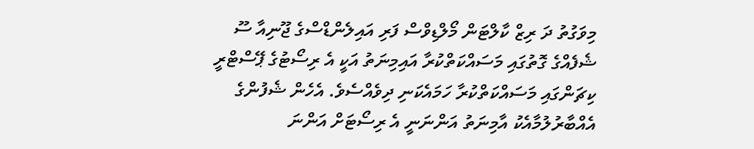މިވަގުތު ދަ ރިޒް ކާލްޓަން މޯލްޑިވްސް ފަރި އައިލެންޑްސްގެ ޖޫނިއާ ސޫ ޝެފެއްގެ ގޮތުގައި މަސައްކަތްކުރާ އައިމިނަތު އަކީ އެ ރިސޯޓުގެ ޕޭސްޓްރީ ކިޗަންގައި މަސައްކަތްކުރާ ހަމައެކަނި ދިވެއްސެވެ. އެހެން ޝެފުންގެ އެއްބާރުލުމާއެކު އާމިނަތު އަންނަނީ އެ ރިސޯޓަށް އަންނަ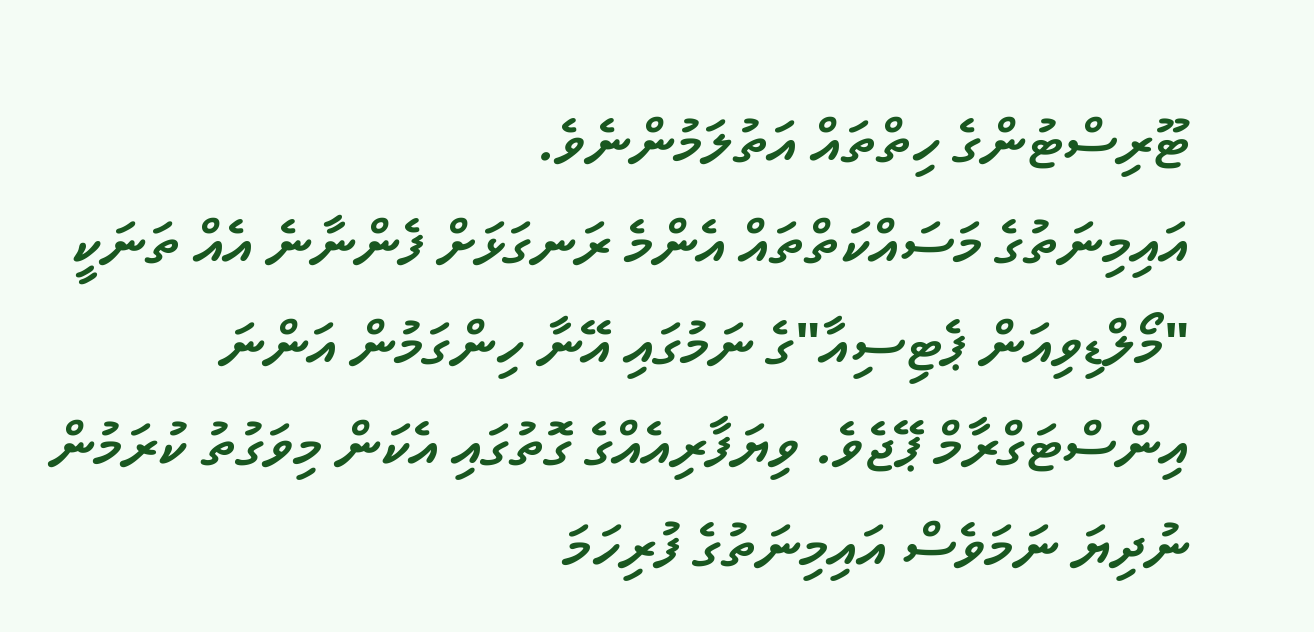ޓޫރިސްޓުންގެ ހިތްތައް އަތުލަމުންނެވެ.
އައިމިނަތުގެ މަސައްކަތްތައް އެންމެ ރަނގަޅަށް ފެންނާނެ އެއް ތަނަކީ "މޯލްޑިވިއަން ޕެޓިސިއާ"ގެ ނަމުގައި އޭނާ ހިންގަމުން އަންނަ އިންސްޓަގްރާމް ޕޭޖެވެ. ވިޔަފާރިއެއްގެ ގޮތުގައި އެކަން މިވަގުތު ކުރަމުން ނުދިޔަ ނަމަވެސް އައިމިނަތުގެ ފުރިހަމަ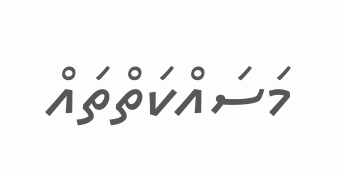މަސައްކަތްތައް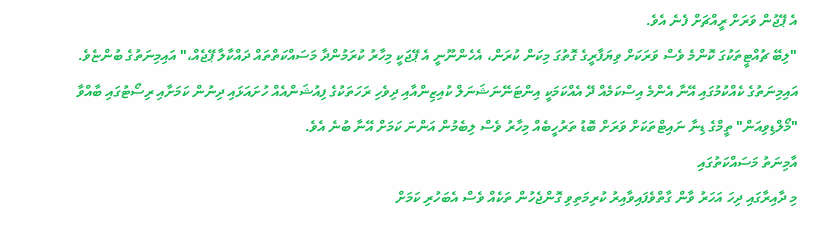އެ ޕޭޖުން ވަރަށް ރީއްޗަށް ފެނެ އެވެ.
"ލިބޭ ޗުއްޓީތަކުގަ ކޮންމެ ވެސް ވަރަކަށް ވިޔަފާރީގެ ގޮތުގަ މިކަން ކުރަން، އެހެންނޫނީ އެ ޕޭޖަކީ މިހާރު ކުރަމުންދާ މަސައްކަތްތައް ދައްކާލާ ޕޭޖެއް،" އައިމިނަތުގެ ބުންޏެވެ.
އައިމިނަތުގެ ކެއްކުމުގައި އޭނާ އެންމެ އިސްކަމެއް ދޭ އެއްކަމަކީ އިންޓަނޭނަޝަނަލް ކުއިޒިންއާއި ދިވެހި ރަހަތަކުގެ ފިއުޝަންއެއް ހުށައަޅައި ދިނުން ކަމަށާއި ރިސޯޓުގައި ބާއްވާ "މޯލްޑިވިއަން" ތީމްގެ ޑިނާ ނައިޓްތަކަށް ވަރަށް ބޮޑު ތަރުހީބެއް މިހާރު ވެސް ލިބެމުން އަންނަ ކަމަށް އޭނާ ބުނެ އެވެ.
އާމިނަތު މަސައްކަތުގައި
މި ދާއިރާގައި ދިހަ އަހަރު ވާން ގާތްވެފައިވާއިރު ކުރިމަތިވި ގޮންޖެހުން ތަކެއް ވެސް އެބަހުރި ކަމަށް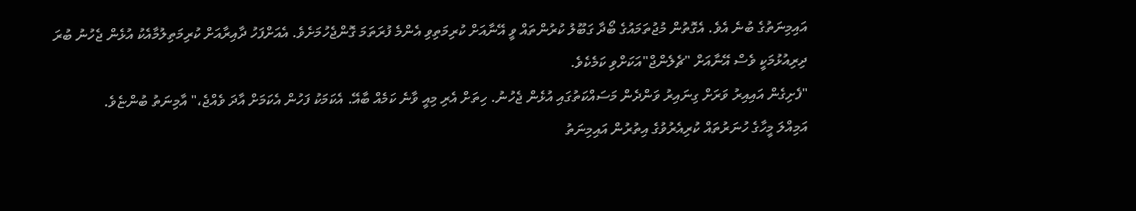އައިމިނަތުގެ ބުނެ އެވެ. އެގޮތުން މުޖުތަމައުގެ ބޯދާ ގަބޫލު ކުރުންތައް ވީ އޭނާއަށް ކުރިމަތިވި އެންމެ ފުރަތަމަ ގޮންޖެހުމަށެވެ. އެއަށްފަހު ދާއިރާއަށް ކުރިމަތިލުމާއެކު އުޅެން ޖެހުނު ބުރަ ދިރިއުޅުމަކީ ވެސް އޭނާއަށް "ޗެލެންޖް"އަކަށްވި ކަމެކެވެ.
"ފެށިގެން އައިއިރު ވަރަށް ގިނައިރު ވަންދެން މަސައްކަތުގައި އުޅެން ޖެހުނު. ހިތަށް އެރި މިއީ ވާނެ ކަމެއް ބާއޭ. އެކަމަކު ފަހުން އެކަމަށް އާދަ ވެއްޖެ،" އާމިނަތު ބުންޏެވެ.
އަމިއްލަ މީހާގެ ހުނަރުތައް ކުރިއެރުވުގެ އިތުރުން އައިމިނަތު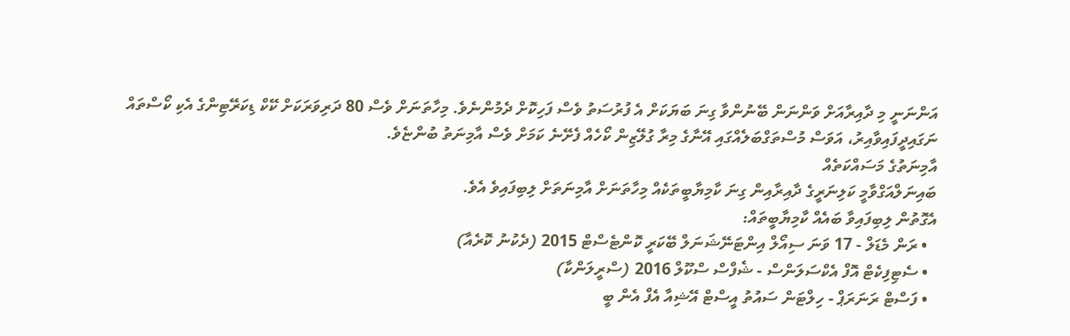އަންނަނީ މި ދާއިރާއަށް ވަންނަން ބޭނުންވާ ގިނަ ބަޔަކަށް އެ ފުރުސަތު ވެސް ފަހިކޮށް ދެމުންނެވެ. މިހާތަނަށް ވެސް 80 ދަރިވަރަކަށް ކޭކް ޑިކަރޭޓިންގެ އެކި ކޯސްތައް ނަގައިދީފައިވާއިރު، އަވަސް މުސްތަގްބަލެއްގައި އޭނާގެ މިރާ ގުލޭޒިން ކޯހެއް ފެށޭނެ ކަމަށް ވެސް އާމިނަތު ބުންޏެވެ.
އާމިނަތުގެ މަސައްކަތެއް
ބައިނަލްއަގްވާމީ ކަލިނަރީގެ ދާއިރާއިން ގިނަ ކާމިޔާބީތަކެއް މިހާތަނަށް އާމިނަތަށް ލިބިފައިވެ އެވެ.
އެގޮތުން ލިބިފައިވާ ބައެއް ކާމިޔާބީތައް:
  • ރަން މެޑަލް - 17 ވަނަ ސިއޯލް އިންޓަނޭޝަނަލް ބޭކަރީ ކޮންޓެސްޓް 2015 (ދެކުނު ކޮރެއާ)
  • ސެޓިފިކެޓް އޮފް އެކްސަލަންސް - ޝެފްސް ސްކޫލް 2016 (ސްރީލަންކާ)
  • ފަސްޓް ރަނަރަޕް - ހިލްޓަން ސައުތު އީސްޓް އޭޝިއާ އެފް އެން ބީ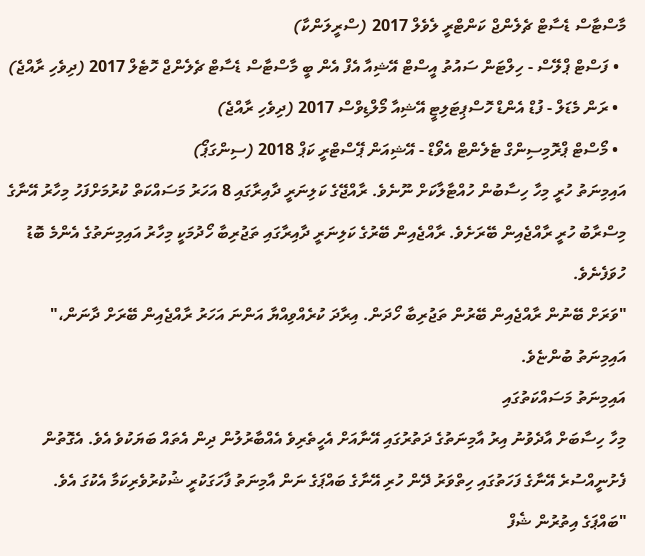މާސްޓާސް ޑެސާޓް ޗެލެންޖް ކަންޓްރީ ލެވެލް 2017 (ސްރީލަންކާ)
  • ފަސްޓް ޕްލޭސް - ހިލްޓަން ސައުތު އީސްޓް އޭޝިއާ އެފް އެން ބީ މާސްޓާސް ޑެސާޓް ޗެލެންޖް ހޮޓެލް 2017 (ދިވެހި ރާއްޖެ)
  • ރަން މެޑަލް - ފުޑް އެންޑް ހޮސްޕިޓަލިޓީ އޭޝިއާ މޯލްޑިވްސް 2017 (ދިވެހި ރާއްޖެ)
  • މޯސްޓް ޕްރޮމިސިންގް ޓެލެންޓް އެވޯޑް - އޭޝިއަން ޕޭސްޓްރީ ކަޕް 2018 (ސިންގަޕޯ)
އައިމިނަތު ހުރީ މިހާ ހިސާބުން ހުއްޓާލާކަށް ނޫނެވެ. ރާއްޖޭގެ ކަލިނަރީ ދާއިރާގައި 8 އަހަރު މަސައްކަތް ކުރުމަށްފަހު މިހާރު އޭނާގެ މިސްރާބު ހުރީ ރާއްޖެއިން ބޭރަށެވެ. ރާއްޖެއިން ބޭރުގެ ކަލިނަރީ ދާއިރާގައި ތަޖުރިބާ ހޯދުމަކީ މިހާރު އައިމިނަތުގެ އެންމެ ބޮޑު ހުވަފެނެވެ.
"ވަރަށް ބޭނުން ރާއްޖެއިން ބޭރުން ތަޖުރިބާ ހޯދަން. އިރާދަ ކުރެއްވިއްޔާ އަންނަ އަހަރު ރާއްޖެއިން ބޭރަށް ދާނަން،" އައިމިނަތު ބުންޏެވެ.
އައިމިނަތު މަސައްކަތުގައި
މިހާ ހިސާބަށް އާދެވުނު އިރު އާމިނަތުގެ ދަތުރުގައި އޭނާއަށް އެހީތެރިވެ އެއްބާރުލުން ދިން އެތައް ބަޔަކުވެ އެވެ. އެގޮތުން ފެށުނީއްސުރެ އޭނާގެ ފަހަތުގައި ހިތްވަރު ދޭން ހުރި އޭނާގެ ބައްޕަގެ ނަން އާމިނަތު ފާހަގަކުރީ ޝުކުރުވެރިކަމާ އެކުގަ އެވެ.
"ބައްޕަގެ އިތުރުން ޝެފް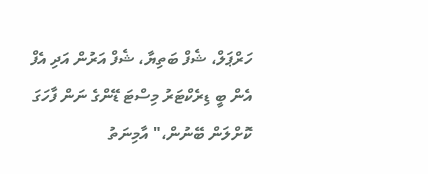ހަރްޕަލް، ޝެފް ބަތިޔާ، ޝެފް އަރުން އަދި އެފް އެން ބީ ޑިރެކްޓަރު މިސްޓަ ޑޭންގެ ނަން ފާހަގަ ކޮށްލަން ބޭނުން،" އާމިނަތު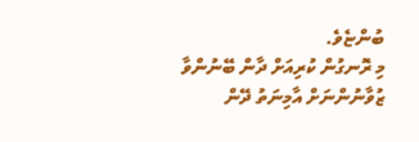ބުންޏެވެ.
މި ރޮނގުން ކުރިއަށް ދާން ބޭނުންވާ ޒުވާނުންނަށް އާމިނަތު ދޭން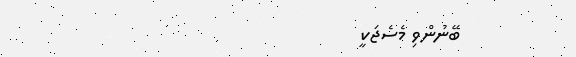ބޭނުންވި މެސެޖަކީ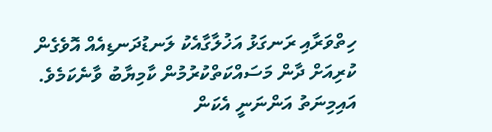ހިތްވަރާއި ރަނގަޅު އަޚުލާގާއެކު ލަނޑުދަނޑިއެއް އޮވެގެން ކުރިއަށް ދާން މަސައްކަތްކުރުމުން ކާމިޔާބު ވާނެކަމެވެ. އައިމިނަތު އަންނަނީ އެކަން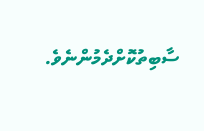ސާބިތުކޮށްދެމުންނެވެ.